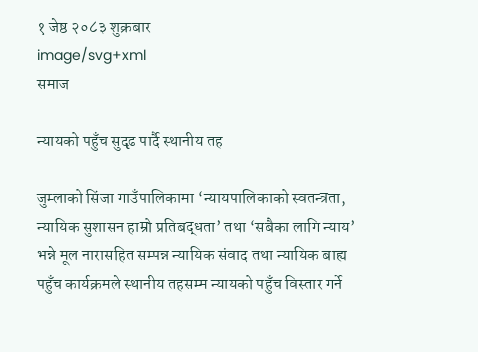१ जेष्ठ २०८३ शुक्रबार
image/svg+xml
समाज

न्यायको पहुँच सुदृढ पार्दै स्थानीय तह

जुम्लाको सिंजा गाउँपालिकामा ‘न्यायपालिकाको स्वतन्त्रता, न्यायिक सुशासन हाम्रो प्रतिबद्धता’ तथा ‘सबैका लागि न्याय’ भन्ने मूल नारासहित सम्पन्न न्यायिक संवाद तथा न्यायिक बाह्य पहुँच कार्यक्रमले स्थानीय तहसम्म न्यायको पहुँच विस्तार गर्ने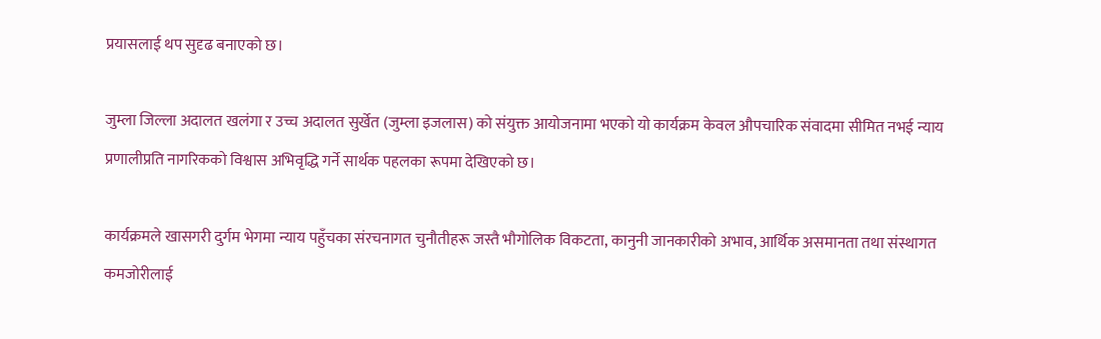प्रयासलाई थप सुदृढ बनाएको छ।

जुम्ला जिल्ला अदालत खलंगा र उच्च अदालत सुर्खेत (जुम्ला इजलास) को संयुक्त आयोजनामा भएको यो कार्यक्रम केवल औपचारिक संवादमा सीमित नभई न्याय प्रणालीप्रति नागरिकको विश्वास अभिवृद्धि गर्ने सार्थक पहलका रूपमा देखिएको छ।

कार्यक्रमले खासगरी दुर्गम भेगमा न्याय पहुँचका संरचनागत चुनौतीहरू जस्तै भौगोलिक विकटता, कानुनी जानकारीको अभाव, आर्थिक असमानता तथा संस्थागत कमजोरीलाई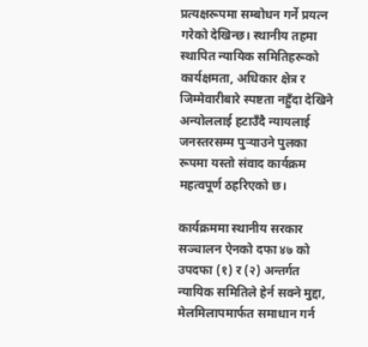प्रत्यक्षरूपमा सम्बोधन गर्ने प्रयत्न गरेको देखिन्छ। स्थानीय तहमा स्थापित न्यायिक समितिहरूको कार्यक्षमता, अधिकार क्षेत्र र जिम्मेवारीबारे स्पष्टता नहुँदा देखिने अन्योललाई हटाउँदै न्यायलाई जनस्तरसम्म पुर्‍याउने पुलका रूपमा यस्तो संवाद कार्यक्रम महत्वपूर्ण ठहरिएको छ।

कार्यक्रममा स्थानीय सरकार सञ्चालन ऐनको दफा ४७ को उपदफा (१) र (२) अन्तर्गत न्यायिक समितिले हेर्न सक्ने मुद्दा, मेलमिलापमार्फत समाधान गर्न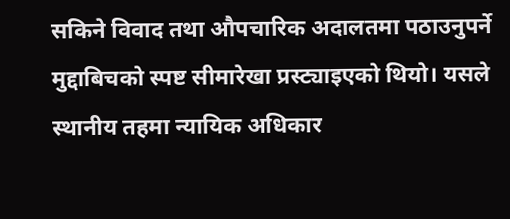सकिने विवाद तथा औपचारिक अदालतमा पठाउनुपर्ने मुद्दाबिचको स्पष्ट सीमारेखा प्रस्ट्याइएको थियो। यसले स्थानीय तहमा न्यायिक अधिकार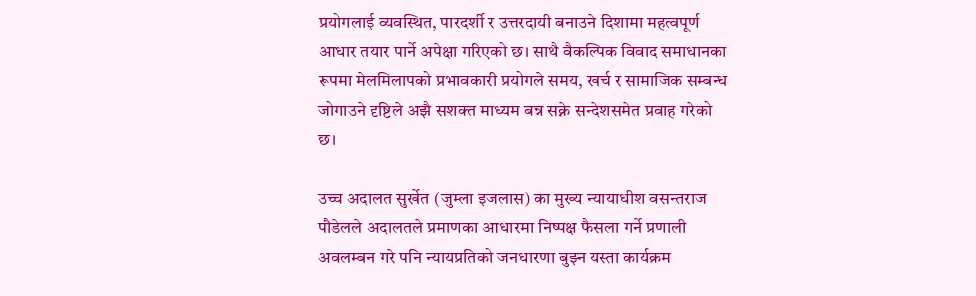प्रयोगलाई व्यवस्थित, पारदर्शी र उत्तरदायी बनाउने दिशामा महत्वपूर्ण आधार तयार पार्ने अपेक्षा गरिएको छ। साथै वैकल्पिक विवाद समाधानका रूपमा मेलमिलापको प्रभावकारी प्रयोगले समय, खर्च र सामाजिक सम्बन्ध जोगाउने दृष्टिले अझै सशक्त माध्यम बन्न सक्ने सन्देशसमेत प्रवाह गरेको छ।

उच्च अदालत सुर्खेत (जुम्ला इजलास) का मुख्य न्यायाधीश वसन्तराज पौडेलले अदालतले प्रमाणका आधारमा निष्पक्ष फैसला गर्ने प्रणाली अवलम्बन गरे पनि न्यायप्रतिको जनधारणा बुझ्न यस्ता कार्यक्रम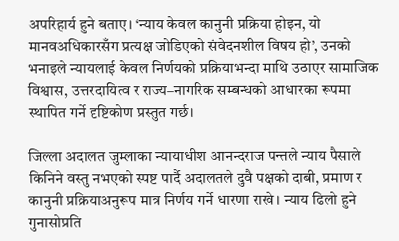अपरिहार्य हुने बताए। ‘न्याय केवल कानुनी प्रक्रिया होइन, यो मानवअधिकारसँग प्रत्यक्ष जोडिएको संवेदनशील विषय हो’, उनको भनाइले न्यायलाई केवल निर्णयको प्रक्रियाभन्दा माथि उठाएर सामाजिक विश्वास, उत्तरदायित्व र राज्य–नागरिक सम्बन्धको आधारका रूपमा स्थापित गर्ने दृष्टिकोण प्रस्तुत गर्छ।

जिल्ला अदालत जुम्लाका न्यायाधीश आनन्दराज पन्तले न्याय पैसाले किनिने वस्तु नभएको स्पष्ट पार्दै अदालतले दुवै पक्षको दाबी, प्रमाण र कानुनी प्रक्रियाअनुरूप मात्र निर्णय गर्ने धारणा राखे। न्याय ढिलो हुने गुनासोप्रति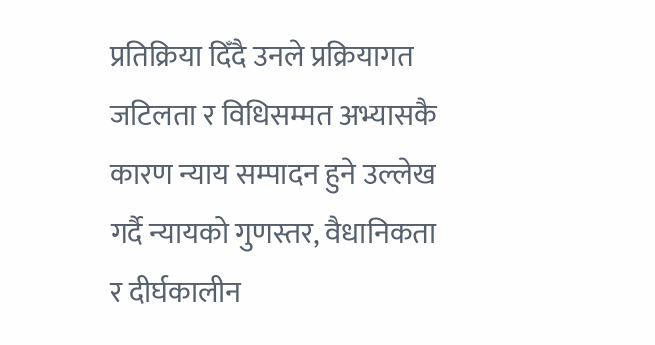प्रतिक्रिया दिँदै उनले प्रक्रियागत जटिलता र विधिसम्मत अभ्यासकै कारण न्याय सम्पादन हुने उल्लेख गर्दै न्यायको गुणस्तर, वैधानिकता र दीर्घकालीन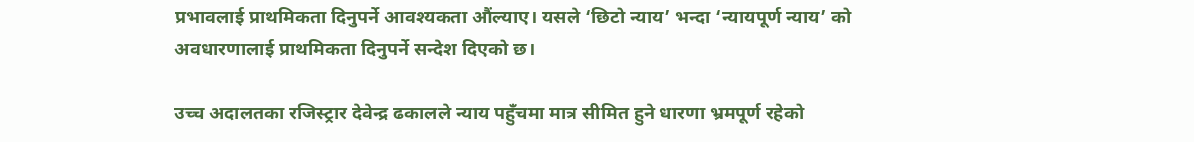प्रभावलाई प्राथमिकता दिनुपर्ने आवश्यकता औंल्याए। यसले ‘छिटो न्याय’ भन्दा ‘न्यायपूर्ण न्याय’ को अवधारणालाई प्राथमिकता दिनुपर्ने सन्देश दिएको छ।

उच्च अदालतका रजिस्ट्रार देवेन्द्र ढकालले न्याय पहुँचमा मात्र सीमित हुने धारणा भ्रमपूर्ण रहेको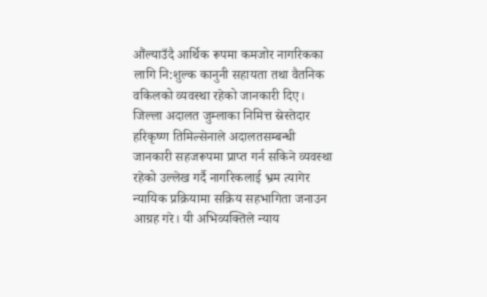औंल्याउँदै आर्थिक रूपमा कमजोर नागरिकका लागि नि:शुल्क कानुनी सहायता तथा वैतनिक वकिलको व्यवस्था रहेको जानकारी दिए। जिल्ला अदालत जुम्लाका निमित्त स्रेस्तेदार हरिकृष्ण तिमिल्सेनाले अदालतसम्बन्धी जानकारी सहजरूपमा प्राप्त गर्न सकिने व्यवस्था रहेको उल्लेख गर्दै नागरिकलाई भ्रम त्यागेर न्यायिक प्रक्रियामा सक्रिय सहभागिता जनाउन आग्रह गरे। यी अभिव्यक्तिले न्याय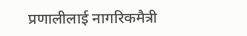प्रणालीलाई नागरिकमैत्री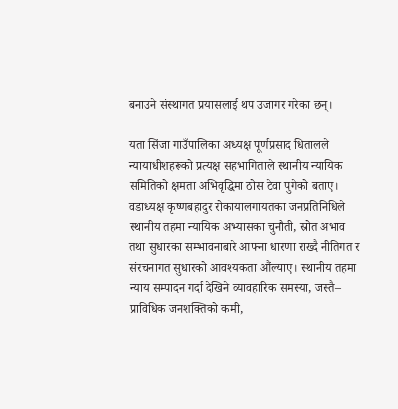बनाउने संस्थागत प्रयासलाई थप उजागर गरेका छन्।

यता सिंजा गाउँपालिका अध्यक्ष पूर्णप्रसाद धितालले न्यायाधीशहरूको प्रत्यक्ष सहभागिताले स्थानीय न्यायिक समितिको क्षमता अभिवृद्धिमा ठोस टेवा पुगेको बताए। वडाध्यक्ष कृष्णबहादुर रोकायालगायतका जनप्रतिनिधिले स्थानीय तहमा न्यायिक अभ्यासका चुनौती, स्रोत अभाव तथा सुधारका सम्भावनाबारे आफ्ना धारणा राख्दै नीतिगत र संरचनागत सुधारको आवश्यकता औंल्याए। स्थानीय तहमा न्याय सम्पादन गर्दा देखिने व्यावहारिक समस्या, जस्तै– प्राविधिक जनशक्तिको कमी,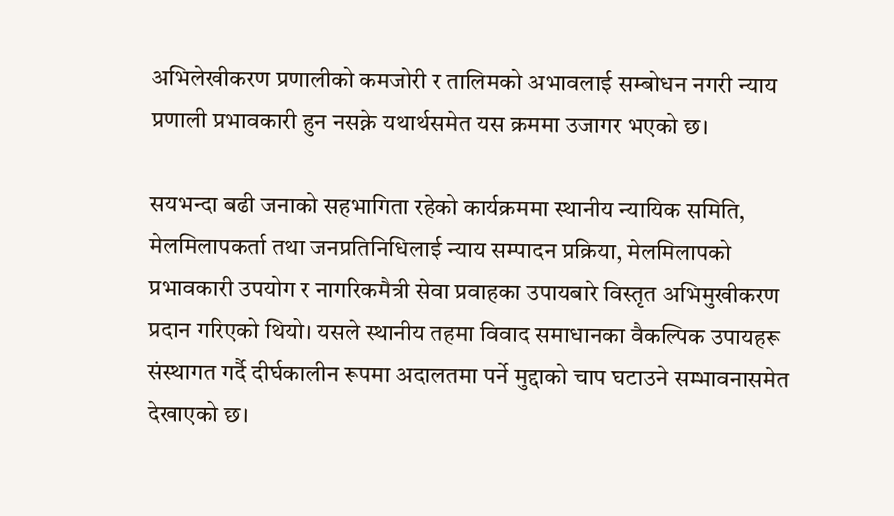अभिलेखीकरण प्रणालीको कमजोरी र तालिमको अभावलाई सम्बोधन नगरी न्याय प्रणाली प्रभावकारी हुन नसक्ने यथार्थसमेत यस क्रममा उजागर भएको छ।

सयभन्दा बढी जनाको सहभागिता रहेको कार्यक्रममा स्थानीय न्यायिक समिति, मेलमिलापकर्ता तथा जनप्रतिनिधिलाई न्याय सम्पादन प्रक्रिया, मेलमिलापको प्रभावकारी उपयोग र नागरिकमैत्री सेवा प्रवाहका उपायबारे विस्तृत अभिमुखीकरण प्रदान गरिएको थियो। यसले स्थानीय तहमा विवाद समाधानका वैकल्पिक उपायहरू संस्थागत गर्दै दीर्घकालीन रूपमा अदालतमा पर्ने मुद्दाको चाप घटाउने सम्भावनासमेत देखाएको छ।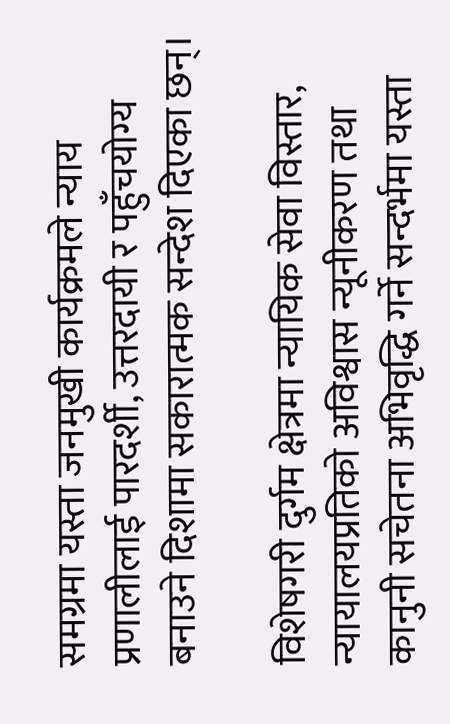समग्रमा यस्ता जनमुखी कार्यक्रमले न्याय प्रणालीलाई पारदर्शी, उत्तरदायी र पहुँचयोग्य बनाउने दिशामा सकारात्मक सन्देश दिएका छन्।

विशेषगरी दुर्गम क्षेत्रमा न्यायिक सेवा विस्तार, न्यायालयप्रतिको अविश्वास न्यूनीकरण तथा कानुनी सचेतना अभिवृद्धि गर्ने सन्दर्भमा यस्ता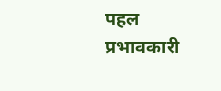पहल प्रभावकारी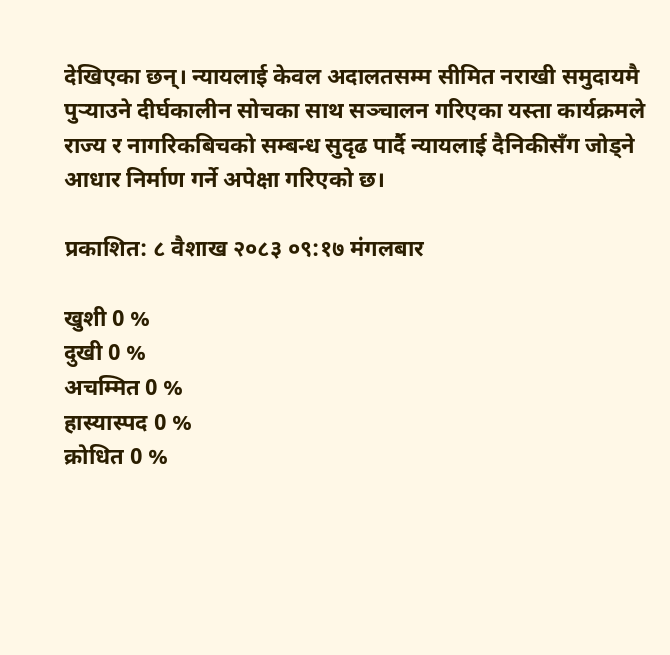देखिएका छन्। न्यायलाई केवल अदालतसम्म सीमित नराखी समुदायमै पुर्‍याउने दीर्घकालीन सोचका साथ सञ्चालन गरिएका यस्ता कार्यक्रमले राज्य र नागरिकबिचको सम्बन्ध सुदृढ पार्दै न्यायलाई दैनिकीसँग जोड्ने आधार निर्माण गर्ने अपेक्षा गरिएको छ।

प्रकाशित: ८ वैशाख २०८३ ०९:१७ मंगलबार

खुशी 0 %
दुखी 0 %
अचम्मित 0 %
हास्यास्पद 0 %
क्रोधित 0 %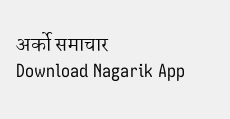अर्को समाचार
Download Nagarik App